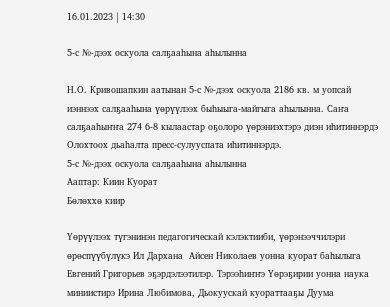16.01.2023 | 14:30

5-с №-дээх оскуола салҕааһына аһылынна

Н.О. Кривошапкин аатынан 5-с №-дээх оскуола 2186 кв. м уопсай иэннээх салҕааһына үөрүүлээх быһыыга-майгыга аһылынна. Саҥа салҕааһыҥҥа 274 6-8 кылаастар оҕолоро үөрэниэхтэрэ диэн иһитиннэрдэ Олохтоох дьаһалта пресс-сулууспата иһитиннэрдэ.
5-с №-дээх оскуола салҕааһына аһылынна
Ааптар: Киин Куорат
Бөлөххө киир

Үөрүүлээх түгэнинэн педагогическай кэлэктииби, үөрэнээччилэри өрөспүүбүлүкэ Ил Дархана  Айсен Николаев уонна куорат баһылыга Евгений Григорьев эҕэрдэлээтилэр. Тэрээһиҥҥэ Үөрэҕирии уонна наука миниистирэ Ирина Любимова, Дьокуускай куораттааҕы Дуума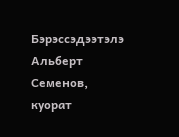Бэрэссэдээтэлэ Альберт Семенов, куорат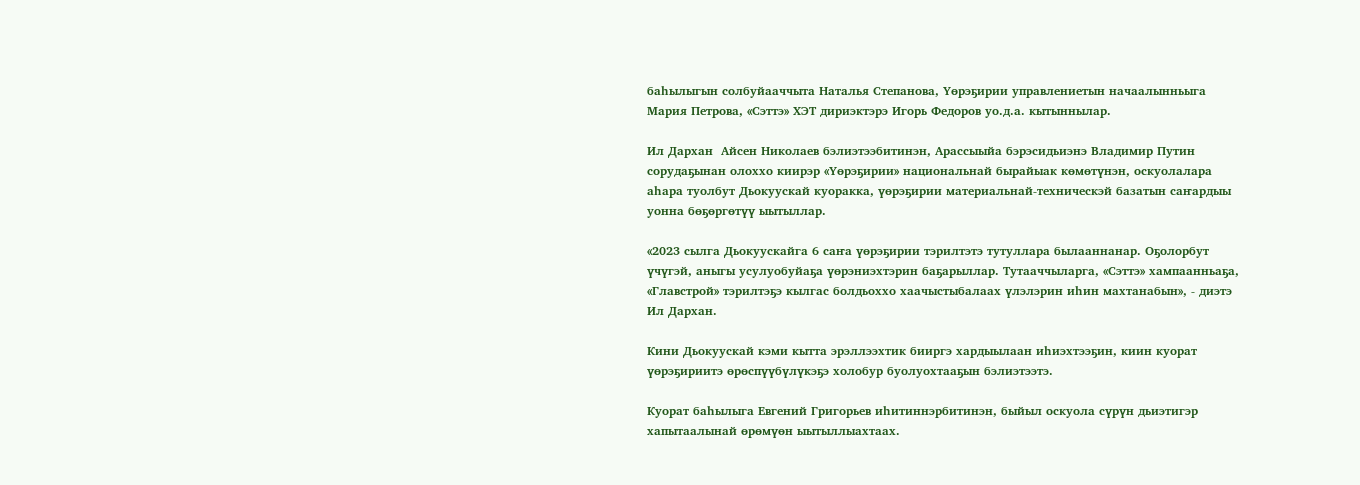баһылыгын солбуйааччыта Наталья Степанова, Үөрэҕирии управлениетын начаалынньыга Мария Петрова, «Сэттэ» ХЭТ дириэктэрэ Игорь Федоров уо.д.а. кытыннылар.

Ил Дархан  Айсен Николаев бэлиэтээбитинэн, Арассыыйа бэрэсидьиэнэ Владимир Путин сорудаҕынан олоххо киирэр «Үөрэҕирии» национальнай бырайыак көмөтүнэн, оскуолалара аһара туолбут Дьокуускай куоракка, үөрэҕирии материальнай-техническэй базатын саҥардыы уонна бөҕөргөтүү ыытыллар.

«2023 сылга Дьокуускайга 6 саҥа үөрэҕирии тэрилтэтэ тутуллара былааннанар. Оҕолорбут үчүгэй, аныгы усулуобуйаҕа үөрэниэхтэрин баҕарыллар. Тутааччыларга, «Сэттэ» хампаанньаҕа, «Главстрой» тэрилтэҕэ кылгас болдьоххо хаачыстыбалаах үлэлэрин иһин махтанабын», - диэтэ Ил Дархан.

Кини Дьокуускай кэми кытта эрэллээхтик бииргэ хардыылаан иһиэхтээҕин, киин куорат үөрэҕириитэ өрөспүүбүлүкэҕэ холобур буолуохтааҕын бэлиэтээтэ.

Куорат баһылыга Евгений Григорьев иһитиннэрбитинэн, быйыл оскуола сүрүн дьиэтигэр хапытаалынай өрөмүөн ыытыллыахтаах.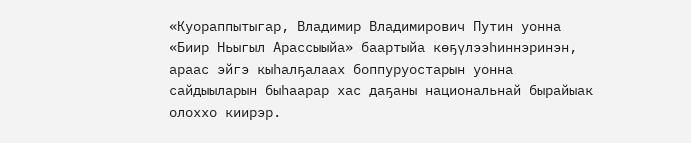«Куораппытыгар, Владимир Владимирович Путин уонна «Биир Ньыгыл Арассыыйа» баартыйа көҕүлээһиннэринэн, араас эйгэ кыһалҕалаах боппуруостарын уонна сайдыыларын быһаарар хас даҕаны национальнай бырайыак олоххо киирэр.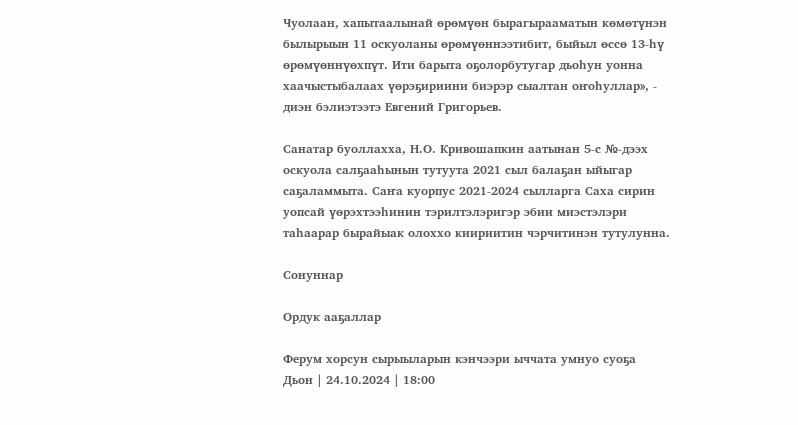Чуолаан, хапытаалынай өрөмүөн бырагырааматын көмөтүнэн былырыын 11 оскуоланы өрөмүөннээтибит, быйыл өссө 13-һү өрөмүөннүөхпүт. Ити барыта оҕолорбутугар дьоһун уонна хаачыстыбалаах үөрэҕириини биэрэр сыалтан оҥоһуллар», - диэн бэлиэтээтэ Евгений Григорьев.

Санатар буоллахха, Н.О. Кривошапкин аатынан 5-с №-дээх оскуола салҕааһынын тутуута 2021 сыл балаҕан ыйыгар саҕаламмыта. Саҥа куорпус 2021-2024 сылларга Саха сирин уопсай үөрэхтээһинин тэрилтэлэригэр эбии миэстэлэри таһаарар бырайыак олоххо киириитин чэрчитинэн тутулунна.

Сонуннар

Ордук ааҕаллар

Ферум хорсун сырыыларын кэнчээри ыччата умнуо суоҕа
Дьон | 24.10.2024 | 18:00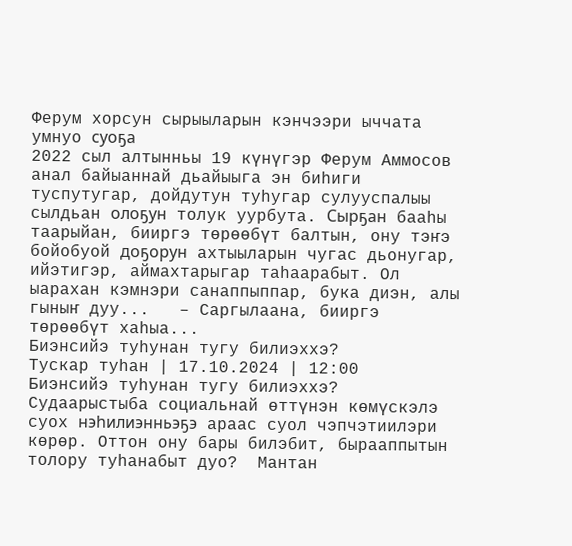Ферум хорсун сырыыларын кэнчээри ыччата умнуо суоҕа
2022 сыл алтынньы 19 күнүгэр Ферум Аммосов анал байыаннай дьайыыга эн биһиги туспутугар, дойдутун туһугар сулууспалыы сылдьан олоҕун толук уурбута. Сырҕан бааһы таарыйан, бииргэ төрөөбүт балтын, ону тэҥэ бойобуой доҕорун ахтыыларын чугас дьонугар, ийэтигэр, аймахтарыгар таһаарабыт. Ол ыарахан кэмнэри санаппыппар, бука диэн, алы гыныҥ дуу...   – Саргылаана, бииргэ төрөөбүт хаһыа...
Биэнсийэ туһунан тугу билиэххэ?
Тускар туһан | 17.10.2024 | 12:00
Биэнсийэ туһунан тугу билиэххэ?
Судаарыстыба социальнай өттүнэн көмүскэлэ суох нэһилиэнньэҕэ араас суол чэпчэтиилэри көрөр. Оттон ону бары билэбит, бырааппытын толору туһанабыт дуо?  Мантан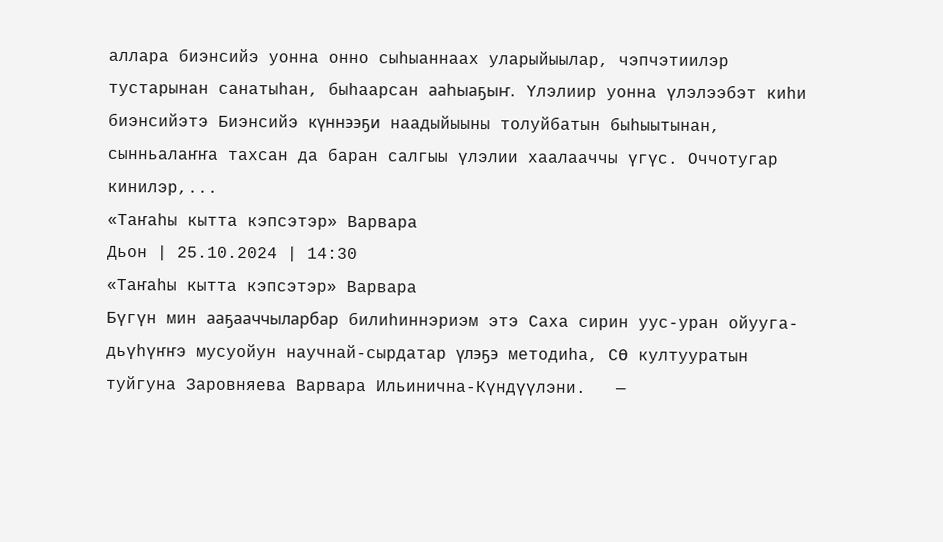аллара биэнсийэ уонна онно сыһыаннаах уларыйыылар, чэпчэтиилэр тустарынан санатыһан, быһаарсан ааһыаҕыҥ.   Үлэлиир уонна үлэлээбэт киһи биэнсийэтэ Биэнсийэ күннээҕи наадыйыыны толуйбатын быһыытынан, сынньалаҥҥа тахсан да баран салгыы үлэлии хаалааччы үгүс. Оччотугар кинилэр,...
«Таҥаһы кытта кэпсэтэр» Варвара
Дьон | 25.10.2024 | 14:30
«Таҥаһы кытта кэпсэтэр» Варвара
Бүгүн мин ааҕааччыларбар билиһиннэриэм этэ Саха сирин уус-уран ойууга-дьүһүҥҥэ мусуойун научнай-сырдатар үлэҕэ методиһа, СӨ култууратын туйгуна Заровняева Варвара Ильинична-Күндүүлэни.   —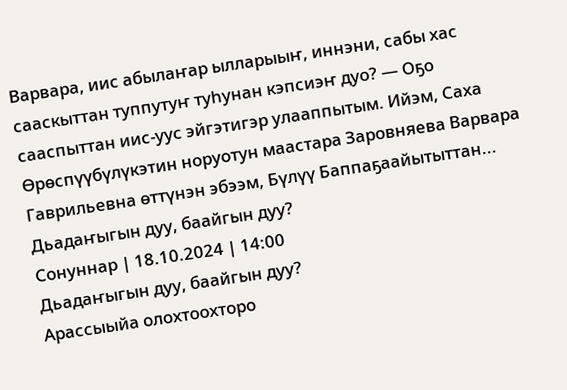Варвара, иис абылаҥар ылларыыҥ, иннэни, сабы хас сааскыттан туппутуҥ туһунан кэпсиэҥ дуо? — Оҕо сааспыттан иис-уус эйгэтигэр улааппытым. Ийэм, Саха Өрөспүүбүлүкэтин норуотун маастара Заровняева Варвара Гаврильевна өттүнэн эбээм, Бүлүү Баппаҕаайытыттан...
Дьадаҥыгын дуу, баайгын дуу?
Сонуннар | 18.10.2024 | 14:00
Дьадаҥыгын дуу, баайгын дуу?
Арассыыйа олохтоохторо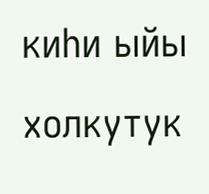киһи ыйы холкутук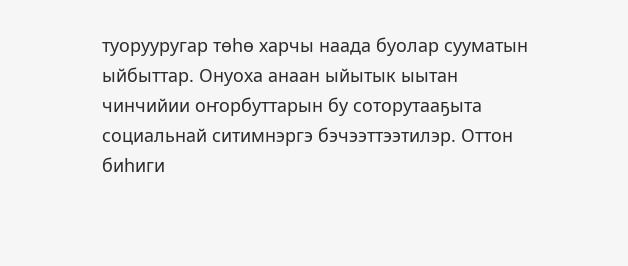туорууругар төһө харчы наада буолар сууматын ыйбыттар. Онуоха анаан ыйытык ыытан чинчийии оҥорбуттарын бу соторутааҕыта социальнай ситимнэргэ бэчээттээтилэр. Оттон биһиги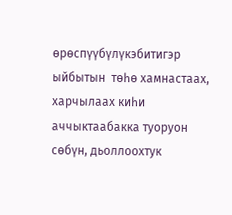өрөспүүбүлүкэбитигэр ыйбытын  төһө хамнастаах, харчылаах киһи аччыктаабакка туоруон сөбүн, дьоллоохтук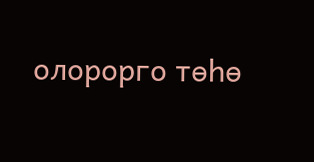олорорго төһө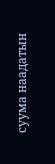суума наадатын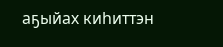аҕыйах киһиттэн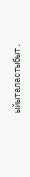ыйыталастыбыт.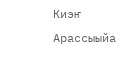Киэҥ Арассыыйа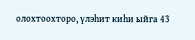олохтоохторо, үлэһит киһи ыйга 43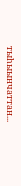тыһыынчаттан...